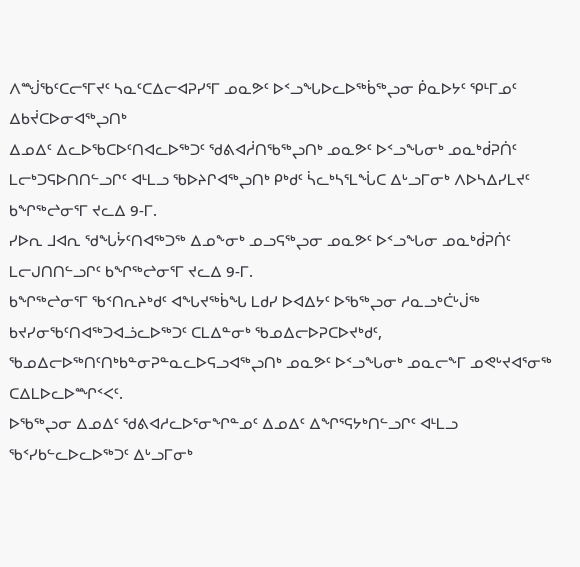ᐱᙴᖃᑦᑕᓕᕐᒥᔪᑦ ᓴᓇᑦᑕᐃᓕᐊᕈᓯᕐᒥ ᓄᓇᕗᑦ ᐅᑉᓗᖓᐅᓚᐅᖅᑳᖅᖢᓂ ᑮᓇᐅᔭᑦ ᕿᒻᒥᓄᑦ ᐃᑲᔫᑕᐅᓂᐊᖅᖢᑎᒃ
ᐃᓄᐃᑦ ᐃᓚᐅᖃᑕᐅᑦᑎᐊᓚᐅᖅᑐᑦ ᖁᕕᐊᓲᑎᖃᖅᖢᑎᒃ ᓄᓇᕗᑦ ᐅᑉᓗᖓᓂᒃ ᓄᓇᒃᑰᕈᑏᑦ ᒪᓕᒃᑐᕋᐅᑎᑎᓪᓗᒋᑦ ᐊᒻᒪᓗ ᖃᐅᔨᒋᐊᖅᖢᑎᒃ ᑭᒃᑯᑦ ᓵᓚᒃᓴᕐᒪᖔᑕ ᐃᒡᓗᒥᓂᒃ ᐱᐅᓴᐃᓯᒪᔪᑦ ᑲᖏᖅᖠᓂᕐᒥ ᔪᓚᐃ 9-ᒥ.
ᓯᐅᕆ ᒧᐊᕆ ᖁᖓᔮᑦᑎᐊᖅᑐᖅ ᐃᓄᖕᓂᒃ ᓄᓗᕋᖅᖢᓂ ᓄᓇᕗᑦ ᐅᑉᓗᖓᓂ ᓄᓇᒃᑰᕈᑏᑦ ᒪᓕᒍᑎᑎᓪᓗᒋᑦ ᑲᖏᖅᖠᓂᕐᒥ ᔪᓚᐃ 9-ᒥ.
ᑲᖏᖅᖠᓂᕐᒥ ᖃᑉᑎᕆᔨᒃᑯᑦ ᐊᖓᔪᖅᑳᖓ ᒪᑯᓯ ᐅᐊᐃᔭᑦ ᐅᖃᖅᖢᓂ ᓱᓇᓗᒃᑖᒡᒎᖅ ᑲᔪᓯᓂᖃᑦᑎᐊᖅᑐᐊᓘᓚᐅᖅᑐᑦ ᑕᒪᐃᓐᓂᒃ ᖃᓄᐃᓕᐅᕈᑕᐅᔪᒃᑯᑦ, ᖃᓄᐃᓕᐅᖅᑎᑦᑎᒃᑲᓐᓂᕈᓐᓇᓚᐅᕋᓗᐊᖅᖢᑎᒃ ᓄᓇᕗᑦ ᐅᑉᓗᖓᓂᒃ ᓄᓇᓕᖕᒥ ᓄᕙᒡᔪᐊᕐᓂᖅ ᑕᐃᒪᐅᓚᐅᙱᑉᐸᑦ.
ᐅᖃᖅᖢᓂ ᐃᓄᐃᑦ ᖁᕕᐊᓱᓚᐅᕐᓂᖏᓐᓄᑦ ᐃᓄᐃᑦ ᐃᖏᕐᕋᔭᒃᑎᓪᓗᒋᑦ ᐊᒻᒪᓗ ᖃᑉᓯᑲᓪᓚᐅᓚᐅᖅᑐᑦ ᐃᒡᓗᒥᓂᒃ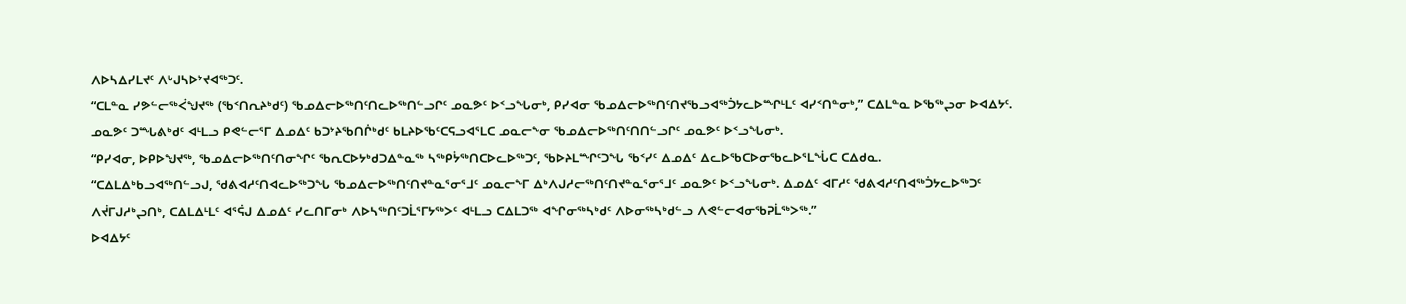ᐱᐅᓴᐃᓯᒪᔪᑦ ᐱᒡᒍᓴᐅᔾᔪᐊᖅᑐᑦ.
“ᑕᒪᓐᓇ ᓯᕗᓪᓕᖅᐹᖑᔪᖅ (ᖃᑉᑎᕆᔨᒃᑯᑦ) ᖃᓄᐃᓕᐅᖅᑎᑦᑎᓚᐅᖅᑎᓪᓗᒋᑦ ᓄᓇᕗᑦ ᐅᑉᓗᖓᓂᒃ, ᑭᓯᐊᓂ ᖃᓄᐃᓕᐅᖅᑎᑦᑎᔪᖃᓗᐊᖅᑑᔭᓚᐅᙱᒻᒪᑦ ᐊᓯᑉᑎᓐᓂᒃ,” ᑕᐃᒪᓐᓇ ᐅᖃᖅᖢᓂ ᐅᐊᐃᔭᑦ.
ᓄᓇᕗᑦ ᑐᙵᕕᒃᑯᑦ ᐊᒻᒪᓗ ᑭᕙᓪᓕᕐᒥ ᐃᓄᐃᑦ ᑲᑐᔾᔨᖃᑎᒌᒃᑯᑦ ᑲᒪᔨᐅᖃᑦᑕᕋᓗᐊᕐᒪᑕ ᓄᓇᓕᖕᓂ ᖃᓄᐃᓕᐅᖅᑎᑦᑎᑎᓪᓗᒋᑦ ᓄᓇᕗᑦ ᐅᑉᓗᖓᓂᒃ.
“ᑭᓯᐊᓂ, ᐅᑭᐅᖑᔪᖅ, ᖃᓄᐃᓕᐅᖅᑎᑦᑎᓂᖏᑦ ᖃᕆᑕᐅᔭᒃᑯᑐᐃᓐᓇᖅ ᓴᖅᑭᔮᖅᑎᑕᐅᓚᐅᖅᑐᑦ, ᖃᐅᔨᒪᙱᑦᑐᖓ ᖃᑉᓯᑦ ᐃᓄᐃᑦ ᐃᓚᐅᖃᑕᐅᓂᖃᓚᐅᕐᒪᖔᑕ ᑕᐃᑯᓇ.
“ᑕᐃᒪᐃᒃᑲᓗᐊᖅᑎᓪᓗᒍ, ᖁᕕᐊᓱᑦᑎᐊᓚᐅᖅᑐᖓ ᖃᓄᐃᓕᐅᖅᑎᑦᑎᔪᓐᓇᕐᓂᕐᒧᑦ ᓄᓇᓕᖕᒥ ᐃᒃᐱᒍᓱᓕᖅᑎᑦᑎᔪᓐᓇᕐᓂᕐᒧᑦ ᓄᓇᕗᑦ ᐅᑉᓗᖓᓂᒃ. ᐃᓄᐃᑦ ᐊᒥᓱᑦ ᖁᕕᐊᓱᑦᑎᐊᖅᑑᔭᓚᐅᖅᑐᑦ ᐱᔫᒥᒍᓱᒃᖢᑎᒃ, ᑕᐃᒪᐃᒻᒪᑦ ᐊᕐᕌᒍ ᐃᓄᐃᑦ ᓯᓚᑎᒥᓂᒃ ᐱᐅᓴᖅᑎᑦᑐᒫᕐᒥᔭᖅᐳᑦ ᐊᒻᒪᓗ ᑕᐃᒪᑐᖅ ᐊᖏᓂᖅᓴᒃᑯᑦ ᐱᐅᓂᖅᓴᒃᑯᓪᓗ ᐱᕙᓪᓕᐊᓂᖃᕈᒫᖅᐳᖅ.”
ᐅᐊᐃᔭᑦ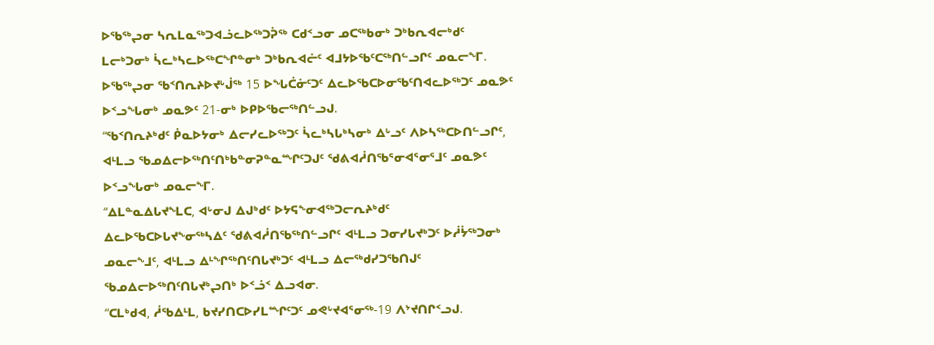ᐅᖃᖅᖢᓂ ᓴᕆᒪᓇᖅᑐᐊᓘᓚᐅᖅᑐᕉᖅ ᑕᑯᑉᓗᓂ ᓄᑕᖅᑲᓂᒃ ᑐᒃᑲᕆᐊᓕᒃᑯᑦ ᒪᓕᒃᑐᓂᒃ ᓵᓚᒃᓴᓚᐅᖅᑕᖏᓐᓂᒃ ᑐᒃᑲᕆᐊᓖᑦ ᐊᒧᔭᐅᖃᑦᑕᖅᑎᓪᓗᒋᑦ ᓄᓇᓕᖕᒥ.
ᐅᖃᖅᖢᓂ ᖃᑉᑎᕆᔨᐅᔪᒡᒎᖅ 15 ᐅᖓᑖᓃᑦᑐᑦ ᐃᓚᐅᖃᑕᐅᓂᖃᑦᑎᐊᓚᐅᖅᑐᑦ ᓄᓇᕗᑦ ᐅᑉᓗᖓᓂᒃ ᓄᓇᕗᑦ 21-ᓂᒃ ᐅᑭᐅᖃᓕᖅᑎᓪᓗᒍ.
“ᖃᑉᑎᕆᔨᒃᑯᑦ ᑮᓇᐅᔭᓂᒃ ᐃᓕᓯᓚᐅᖅᑐᑦ ᓵᓚᒃᓴᒐᒃᓴᓂᒃ ᐃᒡᓗᑦ ᐱᐅᓴᖅᑕᐅᑎᓪᓗᒋᑦ, ᐊᒻᒪᓗ ᖃᓄᐃᓕᐅᖅᑎᑦᑎᒃᑲᓐᓂᕈᓐᓇᙱᑦᑐᒍᑦ ᖁᕕᐊᓲᑎᖃᕐᓂᐊᕐᓂᕐᒧᑦ ᓄᓇᕗᑦ ᐅᑉᓗᖓᓂᒃ ᓄᓇᓕᖕᒥ.
“ᐃᒪᓐᓇᐃᒐᔪᖕᒪᑕ, ᐊᒡᓂᒍ ᐃᒍᒃᑯᑦ ᐅᔭᕋᖕᓂᐊᖅᑐᓕᕆᔨᒃᑯᑦ ᐃᓚᐅᖃᑕᐅᒐᔪᖕᓂᖅᓴᐃᑦ ᖁᕕᐊᓲᑎᖃᖅᑎᓪᓗᒋᑦ ᐊᒻᒪᓗ ᑐᓂᓯᒐᔪᒃᑐᑦ ᐅᓲᔮᖅᑐᓂᒃ ᓄᓇᓕᖕᒧᑦ, ᐊᒻᒪᓗ ᐃᒻᖏᖅᑎᑦᑎᒐᔪᒃᑐᑦ ᐊᒻᒪᓗ ᐃᓕᖅᑯᓯᑐᖃᑎᒍᑦ ᖃᓄᐃᓕᐅᖅᑎᑦᑎᒐᔪᒃᖢᑎᒃ ᐅᑉᓘᑉ ᐃᓗᐊᓂ.
“ᑕᒪᒃᑯᐊ, ᓲᖃᐃᒻᒪ, ᑲᔪᓯᑎᑕᐅᓯᒪᙱᑦᑐᑦ ᓄᕙᒡᔪᐊᕐᓂᖅ-19 ᐱᔾᔪᑎᒋᑉᓗᒍ.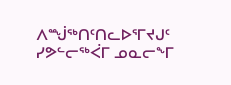ᐱᙴᖅᑎᑦᑎᓚᐅᕐᒥᔪᒍᑦ ᓯᕗᓪᓕᖅᐹᒥ ᓄᓇᓕᖕᒥ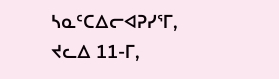ᓴᓇᑦᑕᐃᓕᐊᕈᓯᕐᒥ, ᔪᓚᐃ 11-ᒥ,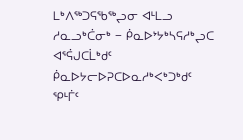ᒪᒃᐱᖅᑐᕋᖃᖅᖢᓂ ᐊᒻᒪᓗ ᓱᓇᓗᒃᑖᓂᒃ − ᑮᓇᐅᔾᔭᒃᓴᕋᓱᒃᖢᑕ ᐊᕐᕌᒍᑕᒫᒃᑯᑦ ᑮᓇᐅᔭᓕᐅᕈᑕᐅᓇᓱᒃᐸᒃᑐᒃᑯᑦ ᕿᒻᒦᑦ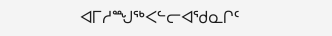ᐊᒥᓱᙳᖅᐸᓪᓕᐊᖁᓇᒋᑦ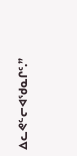ᐃᓚᕙᓪᓕᐊᖁᓇᒋᑦ.”